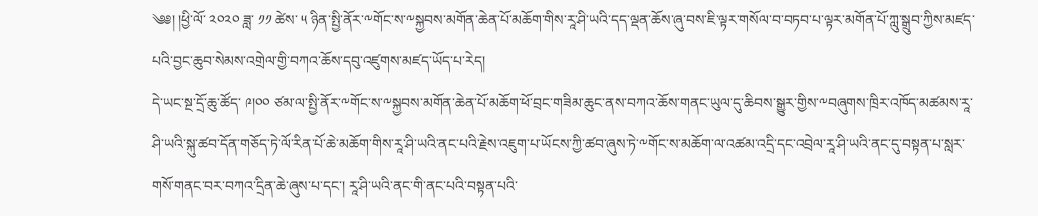༄༅། །ཕྱི་ལོ་ ༢༠༢༠ ཟླ་ ༡༡ ཚེས་ ༥ ཉིན་སྤྱི་ནོར་༸གོང་ས་༸སྐྱབས་མགོན་ཆེན་པོ་མཆོག་གིས་རཱ་ཤི་ཡའི་དད་ལྡན་ཆོས་ཞུ་བས་ཇི་ལྟར་གསོལ་བ་བཏབ་པ་ལྟར་མགོན་པོ་ཀླུ་སྒྲུབ་ཀྱིས་མཛད་པའི་བྱང་ཆུབ་སེམས་འགྲེལ་གྱི་བཀའ་ཆོས་དབུ་འཛུགས་མཛད་ཡོད་པ་རེད།
དེ་ཡང་སྔ་དྲོ་ཆུ་ཚོད་ ༩།༠༠ ཙམ་ལ་སྤྱི་ནོར་༸གོང་ས་༸སྐྱབས་མགོན་ཆེན་པོ་མཆོག་ཕོ་བྲང་གཟིམ་ཆུང་ནས་བཀའ་ཆོས་གནང་ཡུལ་དུ་ཆིབས་སྒྱུར་གྱིས་༸བཞུགས་ཁྲིར་འཁོད་མཚམས་རཱ་ཤི་ཡའི་སྐུ་ཚབ་དོན་གཅོད་ཏེ་ལོ་རིན་པོ་ཆེ་མཆོག་གིས་རཱ་ཤི་ཡའི་ནང་པའི་རྗེས་འཇུག་པ་ཡོངས་ཀྱི་ཚབ་ཞུས་ཏེ་༸གོང་ས་མཆོག་ལ་འཚམ་འདྲི་དང་འབྲེལ་རཱ་ཤི་ཡའི་ནང་དུ་བསྟན་པ་སླར་གསོ་གནང་བར་བཀའ་དྲིན་ཆེ་ཞུས་པ་དང་། རཱ་ཤི་ཡའི་ནང་གི་ནང་པའི་བསྟན་པའི་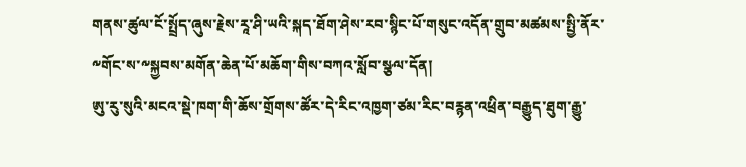གནས་ཚུལ་ངོ་སྤྲོད་ཞུས་རྗེས་རཱ་ཤི་ཡའི་སྐད་ཐོག་ཤེས་རབ་སྙིང་པོ་གསུང་འདོན་གྲུབ་མཚམས་སྤྱི་ནོར་༸གོང་ས་༸སྐྱབས་མགོན་ཆེན་པོ་མཆོག་གིས་བཀའ་སློབ་སྩལ་དོན།
ཨུ་རུ་སུའི་མངའ་སྡེ་ཁག་གི་ཆོས་གྲོགས་ཚོར་དེ་རིང་འཁྱག་ཙམ་རིང་བརྙན་འཕྲིན་བརྒྱུད་ཐུག་རྒྱུ་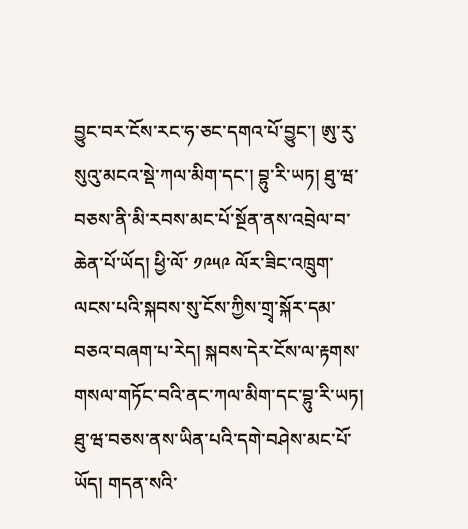བྱུང་བར་ངོས་རང་ཧ་ཅང་དགའ་པོ་བྱུང་། ཨུ་རུ་སུའུ་མངའ་སྡེ་ཀལ་མིག་དང་། བྷུ་རི་ཡཏ། ཐུ་ཝ་བཅས་ནི་མི་རབས་མང་པོ་སྔོན་ནས་འབྲེལ་བ་ཆེན་པོ་ཡོད། ཕྱི་ལོ་ ༡༩༥༩ ལོར་ཟིང་འཁྲུག་ལངས་པའི་སྐབས་སུ་ངོས་ཀྱིས་གྲྭ་སྐོར་དམ་བཅའ་བཞག་པ་རེད། སྐབས་དེར་ངོས་ལ་རྟགས་གསལ་གཏོང་བའི་ནང་ཀལ་མིག་དང་བྷུ་རི་ཡཏ། ཐུ་ཝ་བཅས་ནས་ཡིན་པའི་དགེ་བཤེས་མང་པོ་ཡོད། གདན་སའི་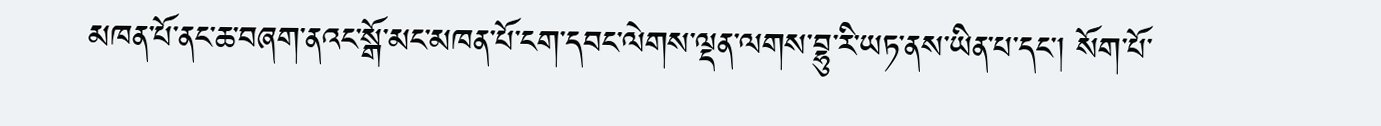མཁན་པོ་ནང་ཆ་བཞག་ནའང་སྒོ་མང་མཁན་པོ་ངག་དབང་ལེགས་ལྡན་ལགས་བྷུ་རི་ཡཏ་ནས་ཡིན་པ་དང་། སོག་པོ་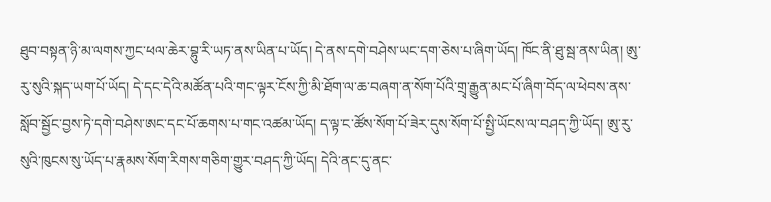ཐུབ་བསྟན་ཉི་མ་ལགས་ཀྱང་ཕལ་ཆེར་བྷུ་རི་ཡཏ་ནས་ཡིན་པ་ཡོད། དེ་ནས་དགེ་བཤེས་ཡང་དག་ཅེས་པ་ཞིག་ཡོད། ཁོང་ནི་ཐུ་སྦ་ནས་ཡིན། ཨུ་རུ་སུའི་སྐད་ཡག་པོ་ཡོད། དེ་དང་དེའི་མཚོན་པའི་གང་ལྟར་ངོས་ཀྱི་མི་ཐོག་ལ་ཆ་བཞག་ན་སོག་པོའི་གྲྭ་རྒྱུན་མང་པོ་ཞིག་བོད་ལ་ཕེབས་ནས་སློབ་སྦྱོང་བྱས་ཏེ་དགེ་བཤེས་ཨང་དང་པོ་ཆགས་པ་གང་འཚམ་ཡོད། ད་ལྟ་ང་ཚོས་སོག་པོ་ཟེར་དུས་སོག་པོ་སྤྱི་ཡོངས་ལ་བཤད་ཀྱི་ཡོད། ཨུ་རུ་སུའི་ཁུངས་སུ་ཡོད་པ་རྣམས་སོག་རིགས་གཅིག་གྱུར་བཤད་ཀྱི་ཡོད། དེའི་ནང་དུ་ནང་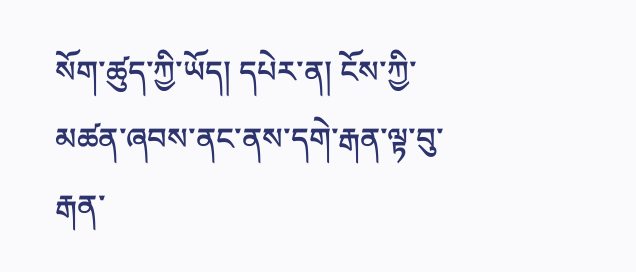སོག་ཚུད་ཀྱི་ཡོད། དཔེར་ན། ངོས་ཀྱི་མཚན་ཞབས་ནང་ནས་དགེ་རྒན་ལྟ་བུ་རྒན་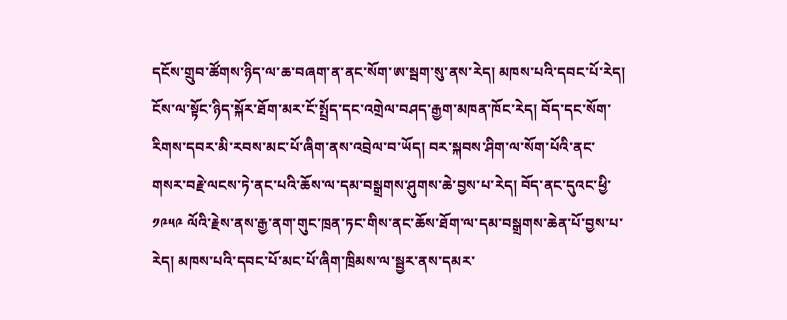དངོས་གྲུབ་ཚོགས་ཉིད་ལ་ཆ་བཞག་ན་ནང་སོག་ཨ་སྦག་སུ་ནས་རེད། མཁས་པའི་དབང་པོ་རེད།
ངོས་ལ་སྟོང་ཉིད་སྐོར་ཐོག་མར་ངོ་སྤྲོད་དང་འགྲེལ་བཤད་རྒྱག་མཁན་ཁོང་རེད། བོད་དང་སོག་རིགས་དབར་མི་རབས་མང་པོ་ཞིག་ནས་འབྲེལ་བ་ཡོད། བར་སྐབས་ཤིག་ལ་སོག་པོའི་ནང་གསར་བརྗེ་ལངས་ཏེ་ནང་པའི་ཆོས་ལ་དམ་བསྒྲགས་ཤུགས་ཆེ་བྱས་པ་རེད། བོད་ནང་དུའང་ཕྱི་ ༡༩༥༩ ལོའི་རྗེས་ནས་རྒྱ་ནག་གུང་ཁྲན་ཏང་གིས་ནང་ཆོས་ཐོག་ལ་དམ་བསྒྲགས་ཆེན་པོ་བྱས་པ་རེད། མཁས་པའི་དབང་པོ་མང་པོ་ཞིག་ཁྲིམས་ལ་སྦྱར་ནས་དམར་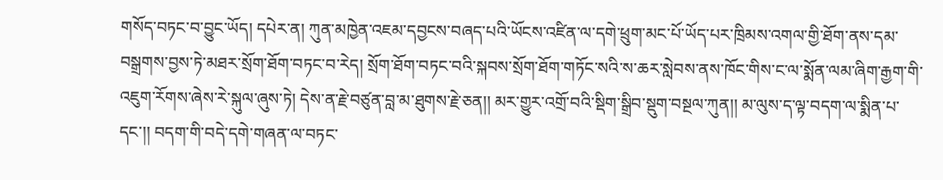གསོད་བཏང་བ་བྱུང་ཡོད། དཔེར་ན། ཀུན་མཁྱེན་འཇམ་དབྱངས་བཞད་པའི་ཡོངས་འཛིན་ལ་དགེ་ཕྲུག་མང་པོ་ཡོད་པར་ཁྲིམས་འགལ་གྱི་ཐོག་ནས་དམ་བསྒྲགས་བྱས་ཏེ་མཐར་སྲོག་ཐོག་བཏང་བ་རེད། སྲོག་ཐོག་བཏང་བའི་སྐབས་སྲོག་ཐོག་གཏོང་སའི་ས་ཆར་སླེབས་ནས་ཁོང་གིས་ང་ལ་སྨོན་ལམ་ཞིག་རྒྱག་གི་འཇུག་རོགས་ཞེས་རེ་སྐུལ་ཞུས་ཏེ། དེས་ན་རྗེ་བཙུན་བླ་མ་ཐུགས་རྗེ་ཅན།། མར་གྱུར་འགྲོ་བའི་སྡིག་སྒྲིབ་སྡུག་བསྔལ་ཀུན།། མ་ལུས་ད་ལྟ་བདག་ལ་སྨིན་པ་དང་།། བདག་གི་བདེ་དགེ་གཞན་ལ་བཏང་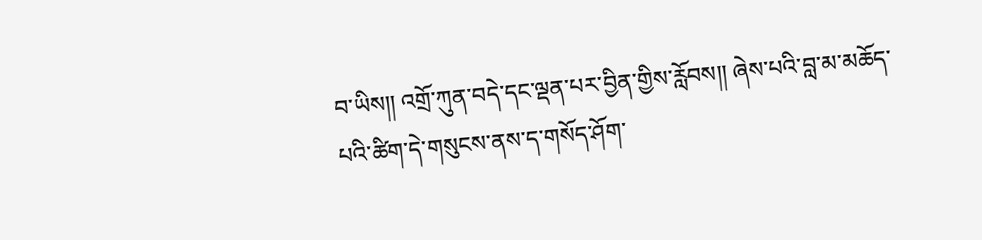བ་ཡིས།། འགྲོ་ཀུན་བདེ་དང་ལྡན་པར་བྱིན་གྱིས་རློབས།། ཞེས་པའི་བླ་མ་མཆོད་པའི་ཚིག་དེ་གསུངས་ནས་ད་གསོད་ཤོག་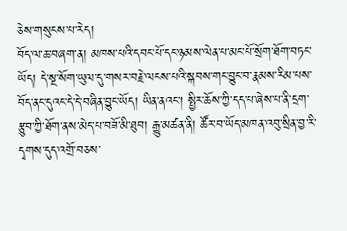ཅེས་གསུངས་པ་རེད།
བོད་ལ་ཆ་བཞག་ན། མཁས་པའི་དབང་པོ་དང་ཉམས་ལེན་པ་མང་པོ་སྲོག་ཐོག་བཏང་ཡོད། དེ་སྔ་སོག་ཡུལ་དུ་གསར་བརྗེ་ལངས་པའི་སྐབས་གང་བྱུང་བ་རྣམས་རིམ་པས་བོད་ནང་དུའང་དེ་དེ་བཞིན་བྱུང་ཡོད། ཡིན་ནའང་། སྤྱིར་ཆོས་ཀྱི་དད་པ་ཞེས་པ་ནི་དྲག་རྩུབ་ཀྱི་ཐོག་ནས་མེད་པ་བཟོ་མི་ཐུབ། རྒྱུ་མཚན་ནི། ཚོར་བ་ཡོད་མཁན་འབུ་སྲིན་བྱ་རི་དྭགས་དུད་འགྲོ་བཅས་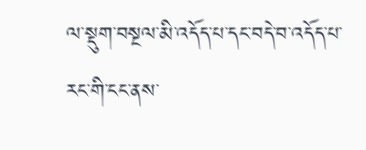ལ་སྡུག་བསྔལ་མི་འདོད་པ་དང་བདེ་བ་འདོད་པ་རང་གི་ངང་ནས་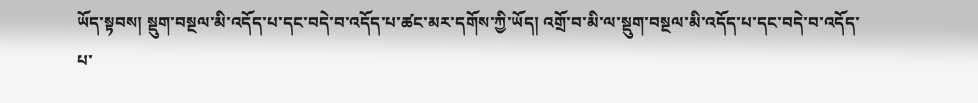ཡོད་སྟབས། སྡུག་བསྔལ་མི་འདོད་པ་དང་བདེ་བ་འདོད་པ་ཚང་མར་དགོས་ཀྱི་ཡོད། འགྲོ་བ་མི་ལ་སྡུག་བསྔལ་མི་འདོད་པ་དང་བདེ་བ་འདོད་པ་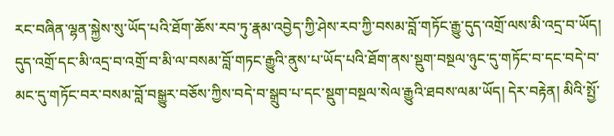རང་བཞིན་ལྷན་སྐྱེས་སུ་ཡོད་པའི་ཐོག་ཆོས་རབ་ཏུ་རྣམ་འབྱེད་ཀྱི་ཤེས་རབ་ཀྱི་བསམ་བློ་གཏོང་རྒྱུ་དུད་འགྲོ་ལས་མི་འདྲ་བ་ཡོད། དུད་འགྲོ་དང་མི་འདྲ་བ་འགྲོ་བ་མི་ལ་བསམ་བློ་གཏང་རྒྱུའི་ནུས་པ་ཡོད་པའི་ཐོག་ནས་སྡུག་བསྔལ་ཉུང་དུ་གཏོང་བ་དང་བདེ་བ་མང་དུ་གཏོང་བར་བསམ་བློ་བསྒྱུར་བཅོས་ཀྱིས་བདེ་བ་སྒྲུབ་པ་དང་སྡུག་བསྔལ་སེལ་རྒྱུའི་ཐབས་ལམ་ཡོད། དེར་བརྟེན། མིའི་སྤྱོ་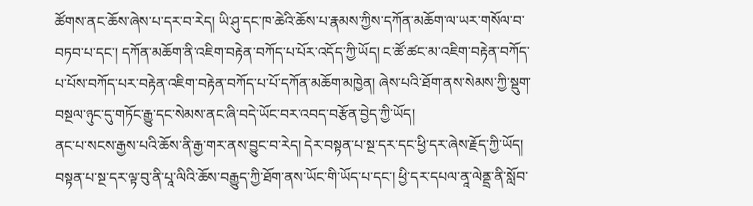ཚོགས་ནང་ཆོས་ཞེས་པ་དར་བ་རེད། ཡི་ཤུ་དང་ཁ་ཆེའི་ཆོས་པ་རྣམས་ཀྱིས་དཀོན་མཆོག་ལ་ཡར་གསོལ་བ་བཏབ་པ་དང་། དཀོན་མཆོག་ནི་འཇིག་བརྟེན་བཀོད་པ་པོར་འདོད་ཀྱི་ཡོད། ང་ཚོ་ཚང་མ་འཇིག་བརྟེན་བཀོད་པ་པོས་བཀོད་པར་བརྟེན་འཇིག་བརྟེན་བཀོད་པ་པོ་དཀོན་མཆོག་མཁྱེན། ཞེས་པའི་ཐོག་ནས་སེམས་ཀྱི་སྡུག་བསྔལ་ཉུང་དུ་གཏོང་རྒྱུ་དང་སེམས་ནང་ཞི་བདེ་ཡོང་བར་འབད་བརྩོན་བྱེད་ཀྱི་ཡོད།
ནང་པ་སངས་རྒྱས་པའི་ཆོས་ནི་རྒྱ་གར་ནས་བྱུང་བ་རེད། དེར་བསྟན་པ་སྔ་དར་དང་ཕྱི་དར་ཞེས་རྗོད་ཀྱི་ཡོད། བསྟན་པ་སྔ་དར་ལྟ་བུ་ནི་པཱ་ལིའི་ཆོས་བརྒྱུད་ཀྱི་ཐོག་ནས་ཡོང་གི་ཡོད་པ་དང་། ཕྱི་དར་དཔལ་ནཱ་ལེནྡྲ་ནི་སློབ་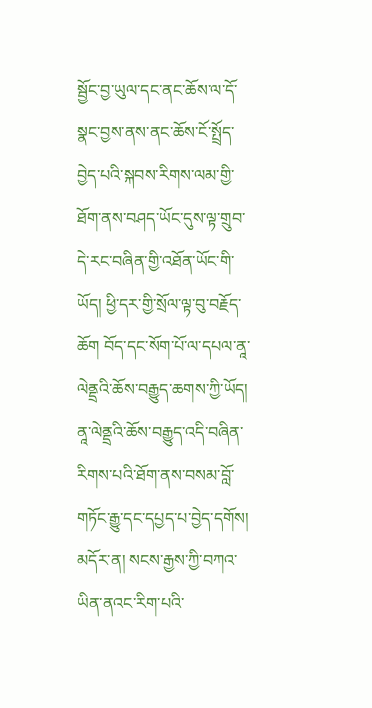སྦྱོང་བྱ་ཡུལ་དང་ནང་ཆོས་ལ་དོ་སྣང་བྱས་ནས་ནང་ཆོས་ངོ་སྤྲོད་བྱེད་པའི་སྐབས་རིགས་ལམ་གྱི་ཐོག་ནས་བཤད་ཡོང་དུས་ལྟ་གྲུབ་དེ་རང་བཞིན་གྱི་འཐོན་ཡོང་གི་ཡོད། ཕྱི་དར་གྱི་སྲོལ་ལྟ་བུ་བརྗོད་ཆོག བོད་དང་སོག་པོ་ལ་དཔལ་ནཱ་ལེནྡྲའི་ཆོས་བརྒྱུད་ཆགས་ཀྱི་ཡོད། ནཱ་ལེནྡྲའི་ཆོས་བརྒྱུད་འདི་བཞིན་རིགས་པའི་ཐོག་ནས་བསམ་བློ་གཏོང་རྒྱུ་དང་དཔྱད་པ་བྱེད་དགོས། མདོར་ན། སངས་རྒྱས་ཀྱི་བཀའ་ཡིན་ནའང་རིག་པའི་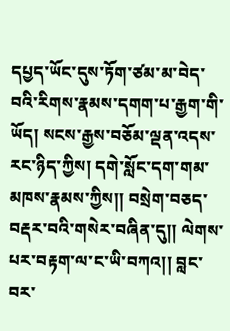དཔྱད་ཡོང་དུས་ཏོག་ཙམ་མ་བེད་བའི་རིགས་རྣམས་དགག་པ་རྒྱག་གི་ཡོད། སངས་རྒྱས་བཅོམ་ལྡན་འདས་རང་ཉིད་ཀྱིས། དགེ་སློང་དག་གམ་མཁས་རྣམས་ཀྱིས།། བསྲེག་བཅད་བརྡར་བའི་གསེར་བཞིན་དུ།། ལེགས་པར་བརྟག་ལ་ང་ཡི་བཀའ།། བླང་བར་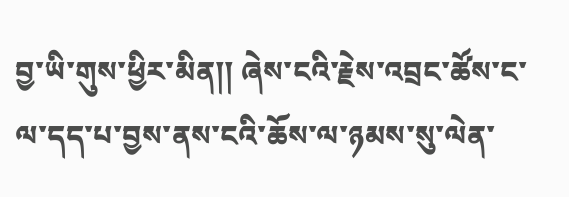བྱ་ཡི་གུས་ཕྱིར་མིན།། ཞེས་ངའི་རྗེས་འབྲང་ཚོས་ང་ལ་དད་པ་བྱས་ནས་ངའི་ཆོས་ལ་ཉམས་སུ་ལེན་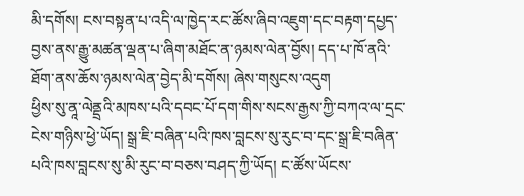མི་དགོས། ངས་བསྟན་པ་འདི་ལ་ཁྱེད་རང་ཚོས་ཞིབ་འཇུག་དང་བརྟག་དཔྱད་བྱས་ནས་རྒྱུ་མཚན་ལྡན་པ་ཞིག་མཐོང་ན་ཉམས་ལེན་བྱོས། དད་པ་ཁོ་ནའི་ཐོག་ནས་ཆོས་ཉམས་ལེན་བྱེད་མི་དགོས། ཞེས་གསུངས་འདུག
ཕྱིས་སུ་ནཱ་ལེནྡྲའི་མཁས་པའི་དབང་པོ་དག་གིས་སངས་རྒྱས་ཀྱི་བཀའ་ལ་དྲང་ངེས་གཉིས་ཕྱེ་ཡོད། སྒྲ་ཇི་བཞིན་པའི་ཁས་བླངས་སུ་རུང་བ་དང་སྒྲ་ཇི་བཞིན་པའི་ཁས་བླངས་སུ་མི་རུང་བ་བཅས་བཤད་ཀྱི་ཡོད། ང་ཚོས་ཡོངས་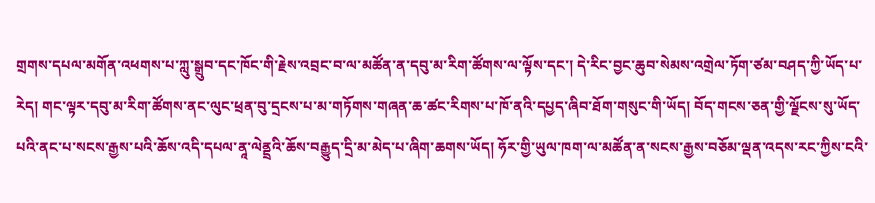གྲགས་དཔལ་མགོན་འཕགས་པ་ཀླུ་སྒྲུབ་དང་ཁོང་གི་རྗེས་འབྲང་བ་ལ་མཚོན་ན་དབུ་མ་རིག་ཚོགས་ལ་ལྟོས་དང་། དེ་རིང་བྱང་ཆུབ་སེམས་འགྲེལ་ཏོག་ཙམ་བཤད་ཀྱི་ཡོད་པ་རེད། གང་ལྟར་དབུ་མ་རིག་ཚོགས་ནང་ལུང་ཕྲན་བུ་དྲངས་པ་མ་གཏོགས་གཞན་ཆ་ཚང་རིགས་པ་ཁོ་ནའི་དཔྱད་ཞིབ་ཐོག་གསུང་གི་ཡོད། བོད་གངས་ཅན་གྱི་ལྗོངས་སུ་ཡོད་པའི་ནང་པ་སངས་རྒྱས་པའི་ཆོས་འདི་དཔལ་ནཱ་ལེནྡྲའི་ཆོས་བརྒྱུད་དྲི་མ་མེད་པ་ཞིག་ཆགས་ཡོད། ཧོར་གྱི་ཡུལ་ཁག་ལ་མཚོན་ན་སངས་རྒྱས་བཅོམ་ལྡན་འདས་རང་ཀྱིས་ངའི་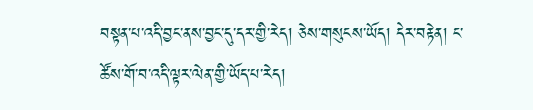བསྟན་པ་འདི་བྱང་ནས་བྱང་དུ་དར་གྱི་རེད། ཅེས་གསུངས་ཡོད། དེར་བརྟེན། ང་ཚོས་གོ་བ་འདི་ལྟར་ལེན་གྱི་ཡོད་པ་རེད།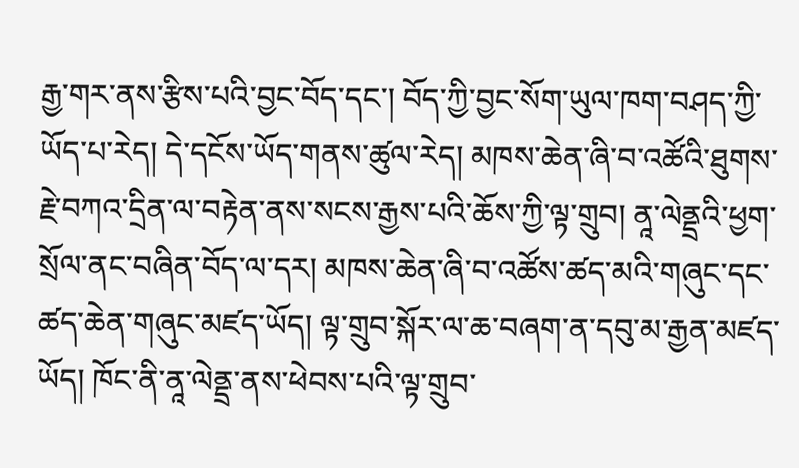རྒྱ་གར་ནས་རྩིས་པའི་བྱང་བོད་དང་། བོད་ཀྱི་བྱང་སོག་ཡུལ་ཁག་བཤད་ཀྱི་ཡོད་པ་རེད། དེ་དངོས་ཡོད་གནས་ཚུལ་རེད། མཁས་ཆེན་ཞི་བ་འཚོའི་ཐུགས་རྗེ་བཀའ་དྲིན་ལ་བརྟེན་ནས་སངས་རྒྱས་པའི་ཆོས་ཀྱི་ལྟ་གྲུབ། ནཱ་ལེནྡྲའི་ཕྱག་སྲོལ་ནང་བཞིན་བོད་ལ་དར། མཁས་ཆེན་ཞི་བ་འཚོས་ཚད་མའི་གཞུང་དང་ཚད་ཆེན་གཞུང་མཛད་ཡོད། ལྟ་གྲུབ་སྐོར་ལ་ཆ་བཞག་ན་དབུ་མ་རྒྱན་མཛད་ཡོད། ཁོང་ནི་ནཱ་ལེནྡྲ་ནས་ཕེབས་པའི་ལྟ་གྲུབ་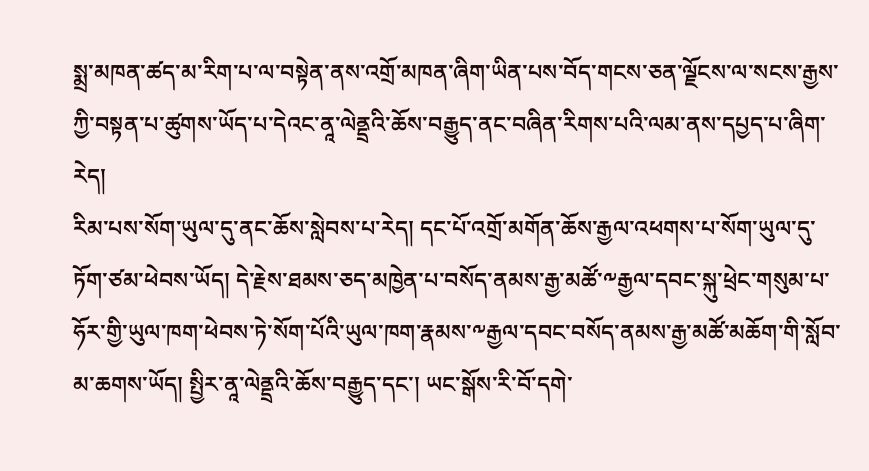སྨྲ་མཁན་ཚད་མ་རིག་པ་ལ་བསྟེན་ནས་འགྲོ་མཁན་ཞིག་ཡིན་པས་བོད་གངས་ཅན་ལྗོངས་ལ་སངས་རྒྱས་ཀྱི་བསྟན་པ་ཚུགས་ཡོད་པ་དེའང་ནཱ་ལེནྡྲའི་ཆོས་བརྒྱུད་ནང་བཞིན་རིགས་པའི་ལམ་ནས་དཔྱད་པ་ཞིག་རེད།
རིམ་པས་སོག་ཡུལ་དུ་ནང་ཆོས་སླེབས་པ་རེད། དང་པོ་འགྲོ་མགོན་ཆོས་རྒྱལ་འཕགས་པ་སོག་ཡུལ་དུ་ཏོག་ཙམ་ཕེབས་ཡོད། དེ་རྗེས་ཐམས་ཅད་མཁྱེན་པ་བསོད་ནམས་རྒྱ་མཚོ་༸རྒྱལ་དབང་སྐུ་ཕྲེང་གསུམ་པ་ཧོར་གྱི་ཡུལ་ཁག་ཕེབས་ཏེ་སོག་པོའི་ཡུལ་ཁག་རྣམས་༸རྒྱལ་དབང་བསོད་ནམས་རྒྱ་མཚོ་མཆོག་གི་སློབ་མ་ཆགས་ཡོད། སྤྱིར་ནཱ་ལེནྡྲའི་ཆོས་བརྒྱུད་དང་། ཡང་སྒོས་རི་བོ་དགེ་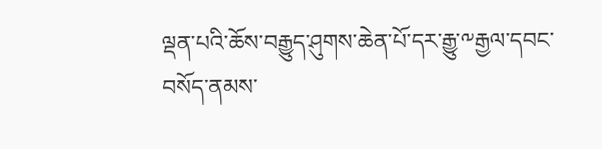ལྡན་པའི་ཆོས་བརྒྱུད་ཤུགས་ཆེན་པོ་དར་རྒྱུ་༸རྒྱལ་དབང་བསོད་ནམས་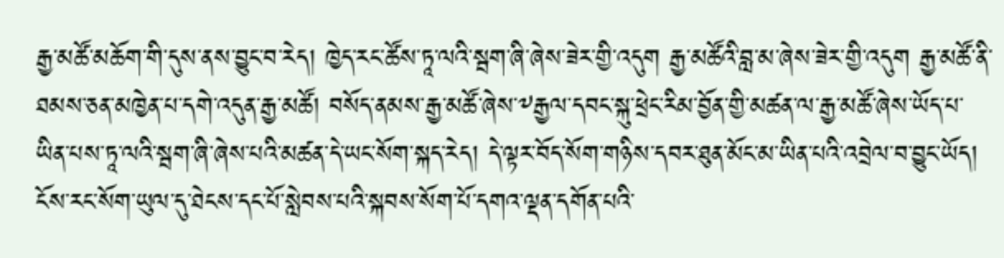རྒྱ་མཚོ་མཆོག་གི་དུས་ནས་བྱུང་བ་རེད། ཁྱེད་རང་ཚོས་ཏཱ་ལའི་སྦག་ཞི་ཞེས་ཟེར་གྱི་འདུག རྒྱ་མཚོའི་བླ་མ་ཞེས་ཟེར་གྱི་འདུག རྒྱ་མཚོ་ནི་ཐམས་ཅན་མཁྱེན་པ་དགེ་འདུན་རྒྱ་མཚོ། བསོད་ནམས་རྒྱ་མཚོ་ཞེས་༸རྒྱལ་དབང་སྐུ་ཕྲེང་རིམ་བྱོན་གྱི་མཚན་ལ་རྒྱ་མཚོ་ཞེས་ཡོད་པ་ཡིན་པས་ཏཱ་ལའི་སྦག་ཞི་ཞེས་པའི་མཚན་དེ་ཡང་སོག་སྐད་རེད། དེ་ལྟར་བོད་སོག་གཉིས་དབར་ཐུན་མོང་མ་ཡིན་པའི་འབྲེལ་བ་བྱུང་ཡོད། ངོས་རང་སོག་ཡུལ་དུ་ཐེངས་དང་པོ་སླེབས་པའི་སྐབས་སོག་པོ་དགའ་ལྡན་དགོན་པའི་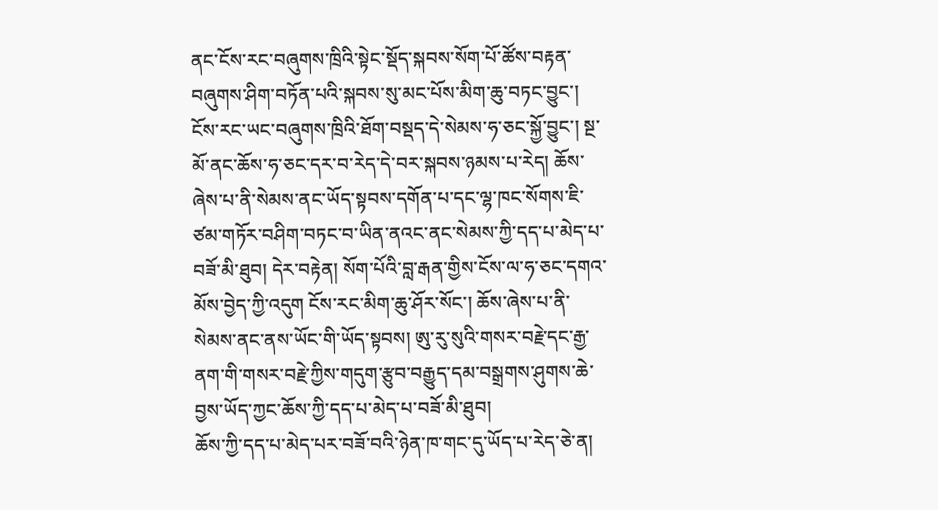ནང་ངོས་རང་བཞུགས་ཁྲིའི་སྟེང་སྡོད་སྐབས་སོག་པོ་ཚོས་བརྟན་བཞུགས་ཤིག་བཏོན་པའི་སྐབས་སུ་མང་པོས་མིག་ཆུ་བཏང་བྱུང་། ངོས་རང་ཡང་བཞུགས་ཁྲིའི་ཐོག་བསྡད་དེ་སེམས་ཧ་ཅང་སྐྱོ་བྱུང་། སྔ་མོ་ནང་ཆོས་ཧ་ཅང་དར་བ་རེད་དེ་བར་སྐབས་ཉམས་པ་རེད། ཆོས་ཞེས་པ་ནི་སེམས་ནང་ཡོད་སྟབས་དགོན་པ་དང་ལྷ་ཁང་སོགས་ཇི་ཙམ་གཏོར་བཤིག་བཏང་བ་ཡིན་ནའང་ནང་སེམས་ཀྱི་དད་པ་མེད་པ་བཟོ་མི་ཐུབ། དེར་བརྟེན། སོག་པོའི་བླ་རྒན་གྱིས་ངོས་ལ་ཧ་ཅང་དགའ་མོས་བྱེད་ཀྱི་འདུག ངོས་རང་མིག་ཆུ་ཤོར་སོང་། ཆོས་ཞེས་པ་ནི་སེམས་ནང་ནས་ཡོང་གི་ཡོད་སྟབས། ཨུ་རུ་སུའི་གསར་བརྗེ་དང་རྒྱ་ནག་གི་གསར་བརྗེ་ཀྱིས་གདུག་རྩུབ་བརྒྱུད་དམ་བསྒྲགས་ཤུགས་ཆེ་བྱས་ཡོད་ཀྱང་ཆོས་ཀྱི་དད་པ་མེད་པ་བཟོ་མི་ཐུབ།
ཆོས་ཀྱི་དད་པ་མེད་པར་བཟོ་བའི་ཉེན་ཁ་གང་དུ་ཡོད་པ་རེད་ཅེ་ན།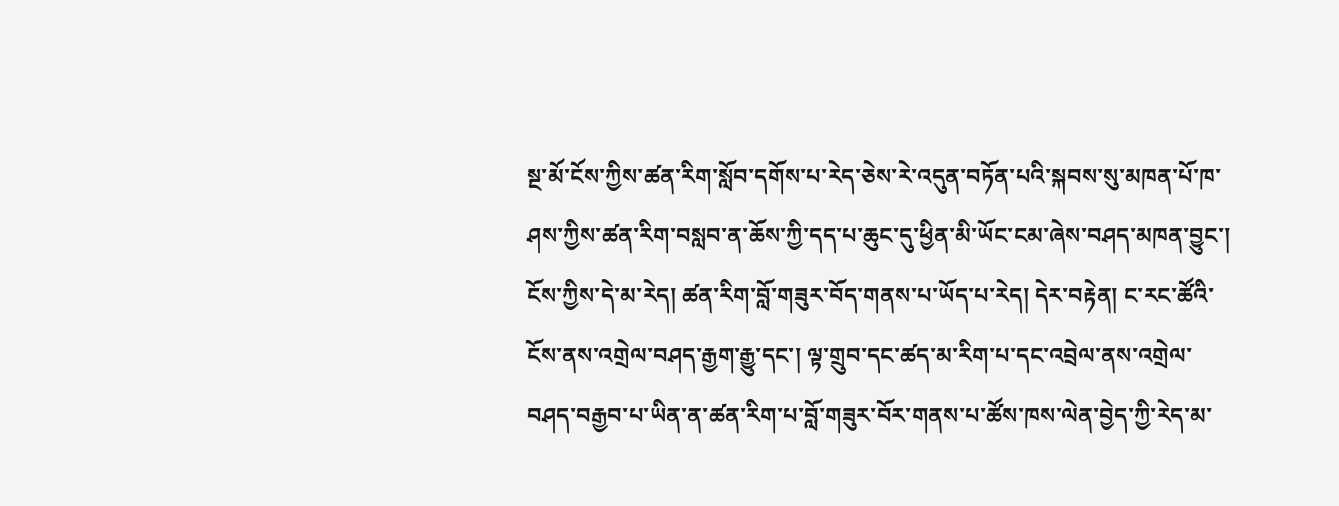སྔ་མོ་ངོས་ཀྱིས་ཚན་རིག་སློབ་དགོས་པ་རེད་ཅེས་རེ་འདུན་བཏོན་པའི་སྐབས་སུ་མཁན་པོ་ཁ་ཤས་ཀྱིས་ཚན་རིག་བསླབ་ན་ཆོས་ཀྱི་དད་པ་ཆུང་དུ་ཕྱིན་མི་ཡོང་ངམ་ཞེས་བཤད་མཁན་བྱུང་། ངོས་ཀྱིས་དེ་མ་རེད། ཚན་རིག་བློ་གཟུར་བོད་གནས་པ་ཡོད་པ་རེད། དེར་བརྟེན། ང་རང་ཚོའི་ངོས་ནས་འགྲེལ་བཤད་རྒྱག་རྒྱུ་དང་། ལྟ་གྲུབ་དང་ཚད་མ་རིག་པ་དང་འབྲེལ་ནས་འགྲེལ་བཤད་བརྒྱབ་པ་ཡིན་ན་ཚན་རིག་པ་བློ་གཟུར་བོར་གནས་པ་ཚོས་ཁས་ལེན་བྱེད་ཀྱི་རེད་མ་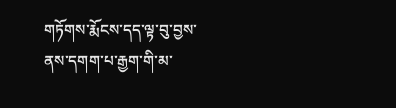གཏོགས་རྨོངས་དད་ལྟ་བུ་བྱས་ནས་དགག་པ་རྒྱག་གི་མ་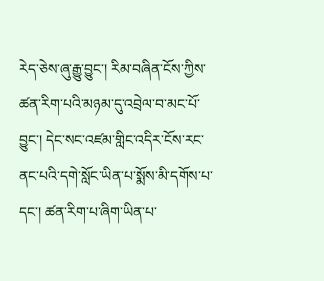རེད་ཅེས་ཞུ་རྒྱུ་བྱུང་། རིམ་བཞིན་ངོས་ཀྱིས་ཚན་རིག་པའི་མཉམ་དུ་འབྲེལ་བ་མང་པོ་བྱུང་། དེང་སང་འཛམ་གླིང་འདིར་ངོས་རང་ནང་པའི་དགེ་སློང་ཡིན་པ་སྨོས་མི་དགོས་པ་དང་། ཚན་རིག་པ་ཞིག་ཡིན་པ་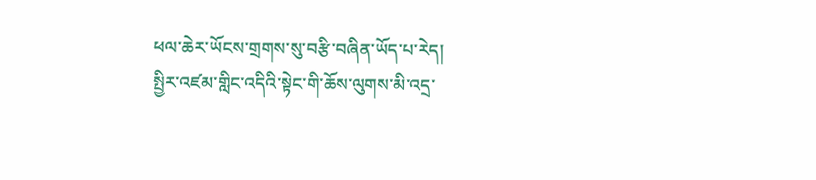ཕལ་ཆེར་ཡོངས་གྲགས་སུ་བརྩི་བཞིན་ཡོད་པ་རེད།
སྤྱིར་འཛམ་གླིང་འདིའི་སྟེང་གི་ཆོས་ལུགས་མི་འདྲ་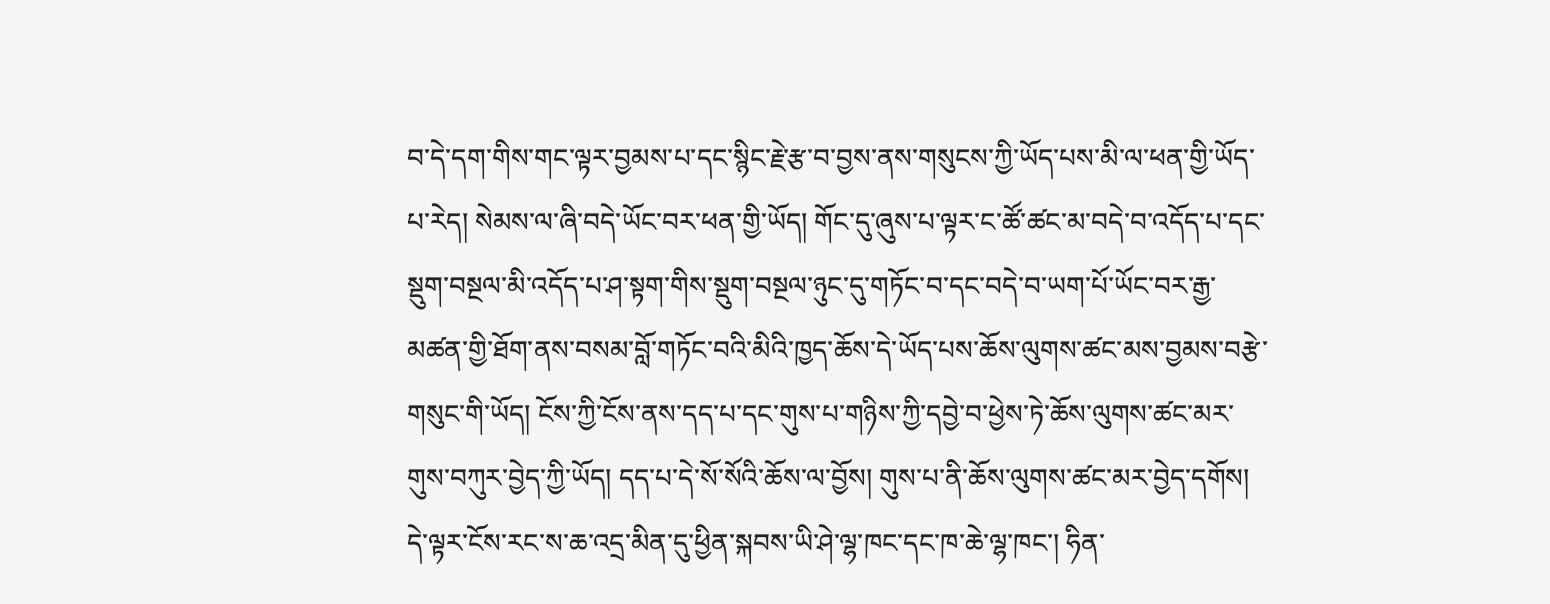བ་དེ་དག་གིས་གང་ལྟར་བྱམས་པ་དང་སྙིང་རྗེ་རྩ་བ་བྱས་ནས་གསུངས་ཀྱི་ཡོད་པས་མི་ལ་ཕན་གྱི་ཡོད་པ་རེད། སེམས་ལ་ཞི་བདེ་ཡོང་བར་ཕན་གྱི་ཡོད། གོང་དུ་ཞུས་པ་ལྟར་ང་ཚོ་ཚང་མ་བདེ་བ་འདོད་པ་དང་སྡུག་བསྔལ་མི་འདོད་པ་ཤ་སྟག་གིས་སྡུག་བསྔལ་ཉུང་དུ་གཏོང་བ་དང་བདེ་བ་ཡག་པོ་ཡོང་བར་རྒྱ་མཚན་གྱི་ཐོག་ནས་བསམ་བློ་གཏོང་བའི་མིའི་ཁྱད་ཆོས་དེ་ཡོད་པས་ཆོས་ལུགས་ཚང་མས་བྱམས་བརྩེ་གསུང་གི་ཡོད། ངོས་ཀྱི་ངོས་ནས་དད་པ་དང་གུས་པ་གཉིས་ཀྱི་དབྱེ་བ་ཕྱེས་ཏེ་ཆོས་ལུགས་ཚང་མར་གུས་བཀུར་བྱེད་ཀྱི་ཡོད། དད་པ་དེ་སོ་སོའི་ཆོས་ལ་བྱོས། གུས་པ་ནི་ཆོས་ལུགས་ཚང་མར་བྱེད་དགོས། དེ་ལྟར་ངོས་རང་ས་ཆ་འདྲ་མིན་དུ་ཕྱིན་སྐབས་ཡི་ཤེ་ལྷ་ཁང་དང་ཁ་ཆེ་ལྷ་ཁང་། ཧིན་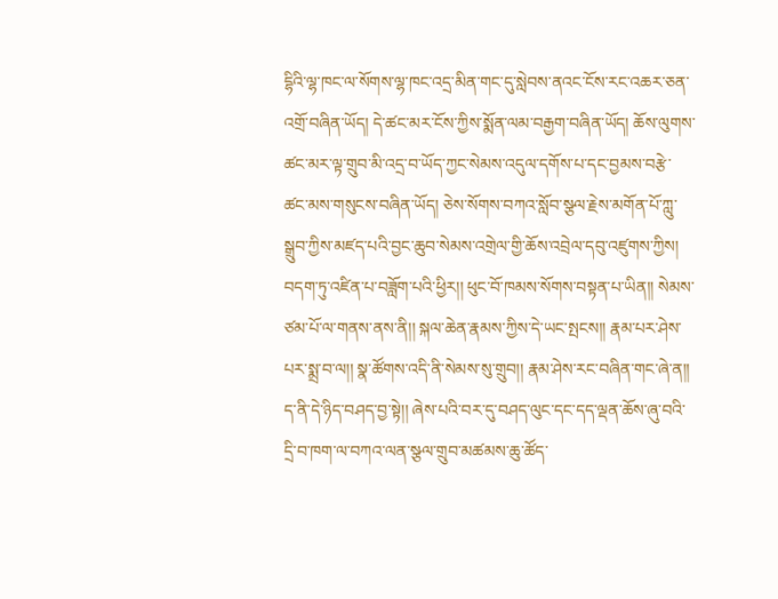དྷིའི་ལྷ་ཁང་ལ་སོགས་ལྷ་ཁང་འདྲ་མིན་གང་དུ་སླེབས་ནའང་ངོས་རང་འཆར་ཅན་འགྲོ་བཞིན་ཡོད། དེ་ཚང་མར་ངོས་ཀྱིས་སྨོན་ལམ་བརྒྱག་བཞིན་ཡོད། ཆོས་ལུགས་ཚང་མར་ལྟ་གྲུབ་མི་འདྲ་བ་ཡོད་ཀྱང་སེམས་འདུལ་དགོས་པ་དང་བྱམས་བརྩེ་ཚང་མས་གསུངས་བཞིན་ཡོད། ཅེས་སོགས་བཀའ་སློབ་སྩལ་རྗེས་མགོན་པོ་ཀླུ་སྒྲུབ་ཀྱིས་མཛད་པའི་བྱང་ཆུབ་སེམས་འགྲེལ་གྱི་ཆོས་འབྲེལ་དབུ་འཛུགས་ཀྱིས། བདག་ཏུ་འཛིན་པ་བཟློག་པའི་ཕྱིར།། ཕུང་བོ་ཁམས་སོགས་བསྟན་པ་ཡིན།། སེམས་ཙམ་པོ་ལ་གནས་ནས་ནི།། སྐལ་ཆེན་རྣམས་ཀྱིས་དེ་ཡང་སྤངས།། རྣམ་པར་ཤེས་པར་སྨྲ་བ་ལ།། སྣ་ཚོགས་འདི་ནི་སེམས་སུ་གྲུབ།། རྣམ་ཤེས་རང་བཞིན་གང་ཞེ་ན།། ད་ནི་དེ་ཉིད་བཤད་བྱ་སྟེ།། ཞེས་པའི་བར་དུ་བཤད་ལུང་དང་དད་ལྡན་ཆོས་ཞུ་བའི་དྲི་བ་ཁག་ལ་བཀའ་ལན་སྩལ་གྲུབ་མཚམས་ཆུ་ཚོད་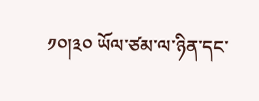༡༠།༣༠ ཡོལ་ཙམ་ལ་ཉིན་དང་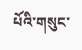པོའི་གསུང་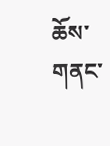ཆོས་གནང་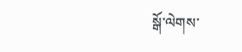སྒོ་ལེགས་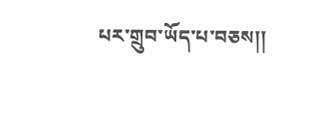པར་གྲུབ་ཡོད་པ་བཅས།།